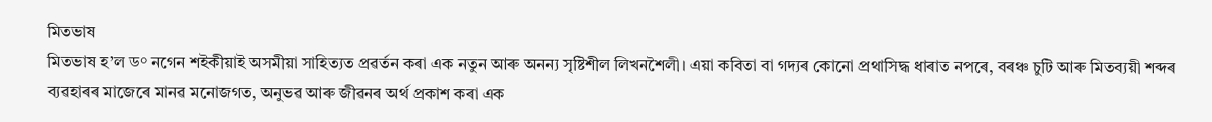মিতভাষ
মিতভাষ হ’ল ড° নগেন শইকীয়াই অসমীয়া সাহিত্যত প্ৰৱৰ্তন কৰা এক নতুন আৰু অনন্য সৃষ্টিশীল লিখনশৈলী। এয়া কবিতা বা গদ্যৰ কোনো প্ৰথাসিদ্ধ ধাৰাত নপৰে, বৰঞ্চ চুটি আৰু মিতব্যয়ী শব্দৰ ব্যৱহাৰৰ মাজেৰে মানৱ মনোজগত, অনুভৱ আৰু জীৱনৰ অৰ্থ প্ৰকাশ কৰা এক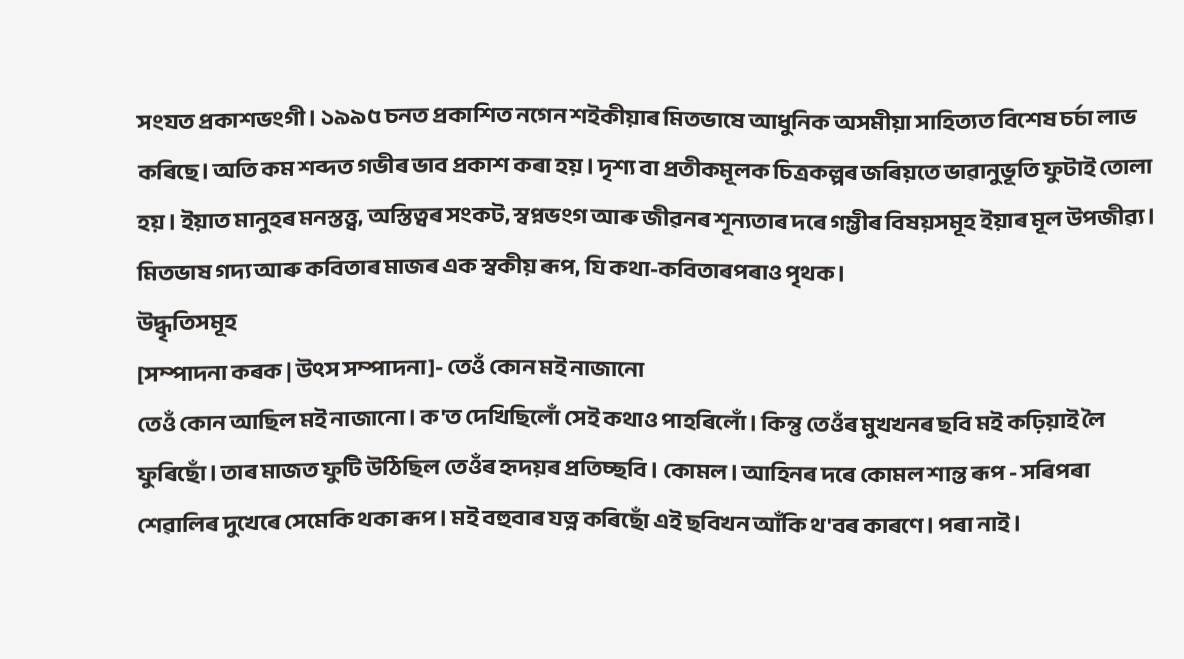সংযত প্ৰকাশভংগী। ১৯৯৫ চনত প্ৰকাশিত নগেন শইকীয়াৰ মিতভাষে আধুনিক অসমীয়া সাহিত্যত বিশেষ চৰ্চা লাভ কৰিছে। অতি কম শব্দত গভীৰ ভাব প্ৰকাশ কৰা হয়। দৃশ্য বা প্ৰতীকমূলক চিত্ৰকল্পৰ জৰিয়তে ভাৱানুভূতি ফুটাই তোলা হয়। ইয়াত মানুহৰ মনস্তত্ত্ব, অস্তিত্বৰ সংকট, স্বপ্নভংগ আৰু জীৱনৰ শূন্যতাৰ দৰে গম্ভীৰ বিষয়সমূহ ইয়াৰ মূল উপজীৱ্য। মিতভাষ গদ্য আৰু কবিতাৰ মাজৰ এক স্বকীয় ৰূপ, যি কথা-কবিতাৰপৰাও পৃথক।
উদ্ধৃতিসমূহ
[সম্পাদনা কৰক | উৎস সম্পাদনা]- তেওঁ কোন মই নাজানো
তেওঁ কোন আছিল মই নাজানো। ক'ত দেখিছিলোঁ সেই কথাও পাহৰিলোঁ। কিন্তু তেওঁৰ মুখখনৰ ছবি মই কঢ়িয়াই লৈ ফুৰিছোঁ। তাৰ মাজত ফুটি উঠিছিল তেওঁৰ হৃদয়ৰ প্ৰতিচ্ছবি। কোমল। আহিনৰ দৰে কোমল শান্ত ৰূপ - সৰিপৰা শেৱালিৰ দুখেৰে সেমেকি থকা ৰূপ। মই বহুবাৰ যত্ন কৰিছোঁ এই ছবিখন আঁকি থ'বৰ কাৰণে। পৰা নাই।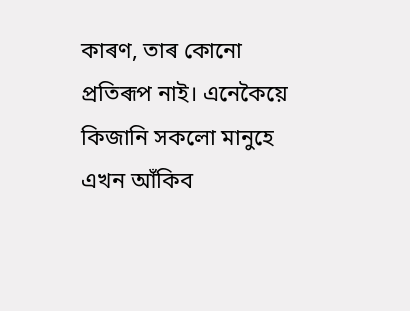কাৰণ, তাৰ কোনো প্ৰতিৰূপ নাই। এনেকৈয়ে কিজানি সকলো মানুহে এখন আঁকিব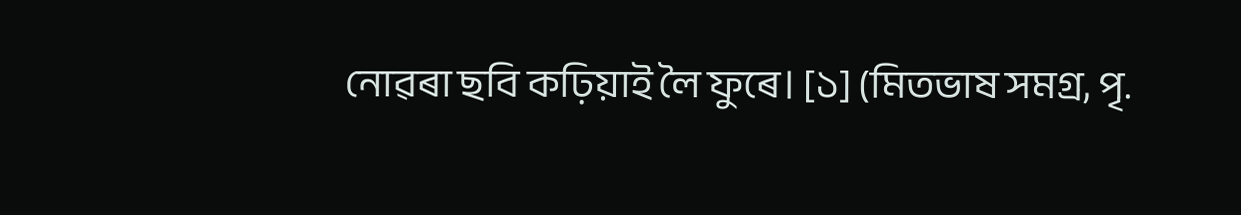নোৱৰা ছবি কঢ়িয়াই লৈ ফুৰে। [১] (মিতভাষ সমগ্ৰ, পৃ.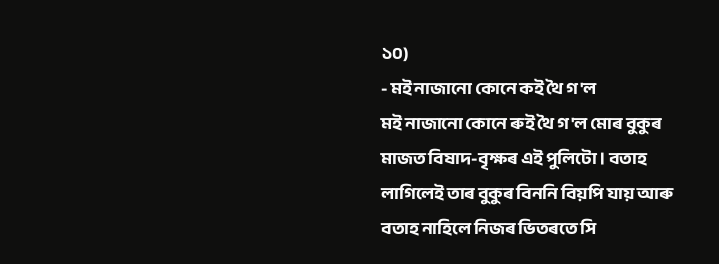১০)
- মই নাজানো কোনে কই থৈ গ'ল
মই নাজানো কোনে ৰুই থৈ গ'ল মোৰ বুকুৰ মাজত বিষাদ-বৃক্ষৰ এই পুলিটো। বতাহ লাগিলেই তাৰ বুকুৰ বিননি বিয়পি যায় আৰু বতাহ নাহিলে নিজৰ ভিতৰতে সি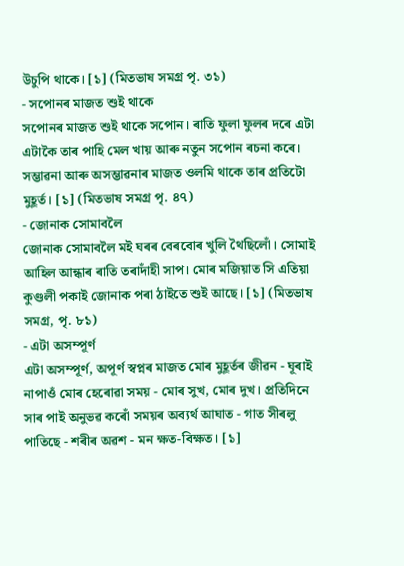উচুপি থাকে। [১] (মিতভাষ সমগ্ৰ পৃ. ৩১)
- সপোনৰ মাজত শুই থাকে
সপোনৰ মাজত শুই থাকে সপোন। ৰাতি ফুলা ফুলৰ দৰে এটা এটাকৈ তাৰ পাহি মেল খায় আৰু নতুন সপোন ৰচনা কৰে। সম্ভাৱনা আৰু অসম্ভাৱনাৰ মাজত ওলমি থাকে তাৰ প্ৰতিটো মুহূৰ্ত। [১] (মিতভাষ সমগ্ৰ পৃ. ৪৭)
- জোনাক সোমাবলৈ
জোনাক সোমাবলৈ মই ঘৰৰ বেৰবোৰ খুলি থৈছিলোঁ। সোমাই আহিল আন্ধাৰ ৰাতি তৰাদাঁহী সাপ। মোৰ মজিয়াত সি এতিয়া কুণ্ডলী পকাই জোনাক পৰা ঠাইতে শুই আছে। [১] (মিতভাষ সমগ্ৰ, পৃ. ৮১)
- এটা অসম্পূৰ্ণ
এটা অসম্পূৰ্ণ, অপূৰ্ণ স্বপ্নৰ মাজত মোৰ মুহূৰ্তৰ জীৱন - ঘূৰাই নাপাওঁ মোৰ হেৰোৱা সময় - মোৰ সুখ, মোৰ দুখ। প্ৰতিদিনে সাৰ পাই অনুভৱ কৰোঁ সময়ৰ অব্যৰ্থ আঘাত - গাত সীৰলু পাতিছে - শৰীৰ অৱশ - মন ক্ষত-বিক্ষত। [১]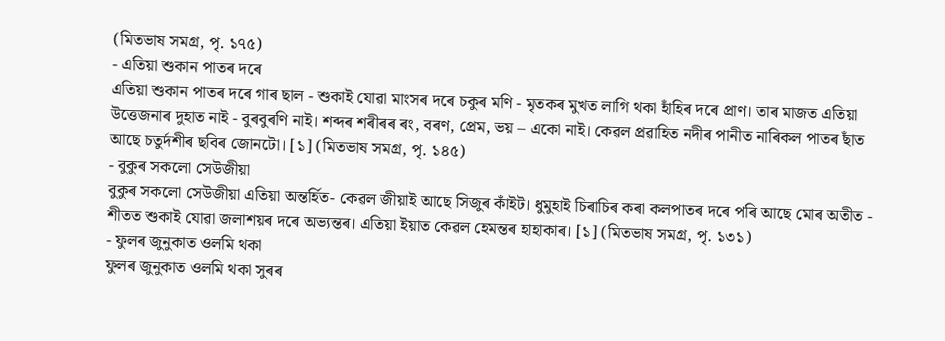(মিতভাষ সমগ্ৰ, পৃ. ১৭৫)
- এতিয়া শুকান পাতৰ দৰে
এতিয়া শুকান পাতৰ দৰে গাৰ ছাল - শুকাই যোৱা মাংসৰ দৰে চকুৰ মণি - মৃতকৰ মুখত লাগি থকা হাঁহিৰ দৰে প্ৰাণ। তাৰ মাজত এতিয়া উত্তেজনাৰ দুহাত নাই - বুৰবুৰণি নাই। শব্দৰ শৰীৰৰ ৰং, বৰণ, প্ৰেম, ভয় – একো নাই। কেৱল প্ৰৱাহিত নদীৰ পানীত নাৰিকল পাতৰ ছাঁত আছে চতুৰ্দশীৰ ছবিৰ জোনটো। [১] (মিতভাষ সমগ্ৰ, পৃ. ১৪৫)
- বুকুৰ সকলো সেউজীয়া
বুকুৰ সকলো সেউজীয়া এতিয়া অন্তৰ্হিত- কেৱল জীয়াই আছে সিজুৰ কাঁইট। ধুমুহাই চিৰাচিৰ কৰা কলপাতৰ দৰে পৰি আছে মোৰ অতীত - শীতত শুকাই যোৱা জলাশয়ৰ দৰে অভ্যন্তৰ। এতিয়া ইয়াত কেৱল হেমন্তৰ হাহাকাৰ। [১] (মিতভাষ সমগ্ৰ, পৃ. ১৩১)
- ফুলৰ জুনুকাত ওলমি থকা
ফুলৰ জুনুকাত ওলমি থকা সুৰৰ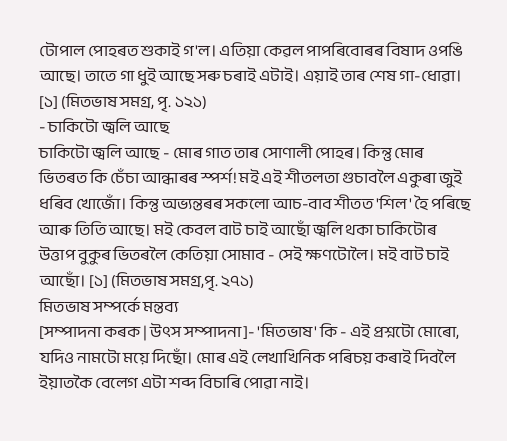টোপাল পোহৰত শুকাই গ'ল। এতিয়া কেৱল পাপৰিবোৰৰ বিষাদ ওপঙি আছে। তাতে গা ধুই আছে সৰু চৰাই এটাই। এয়াই তাৰ শেষ গা-ধোৱা। [১] (মিতভাষ সমগ্ৰ, পৃ. ১২১)
- চাকিটো জ্বলি আছে
চাকিটো জ্বলি আছে - মোৰ গাত তাৰ সোণালী পোহৰ। কিন্তু মোৰ ভিতৰত কি চেঁচা আন্ধাৰৰ স্পৰ্শ! মই এই শীতলতা গুচাবলৈ একুৰা জুই ধৰিব খোজোঁ। কিন্তু অভ্যন্তৰৰ সকলো আচ-বাব শীতত 'শিল' হৈ পৰিছে আৰু তিতি আছে। মই কেবল বাট চাই আছোঁ জ্বলি থকা চাকিটোৰ উত্তাপ বুকুৰ ভিতৰলৈ কেতিয়া সোমাব - সেই ক্ষণটোলৈ। মই বাট চাই আছোঁ। [১] (মিতভাষ সমগ্ৰ,পৃ. ২৭১)
মিতভাষ সম্পৰ্কে মন্তব্য
[সম্পাদনা কৰক | উৎস সম্পাদনা]- 'মিতভাষ' কি - এই প্ৰশ্নটো মোৰো, যদিও নামটো ময়ে দিছোঁ। মোৰ এই লেখাখিনিক পৰিচয় কৰাই দিবলৈ ইয়াতকৈ বেলেগ এটা শব্দ বিচাৰি পোৱা নাই।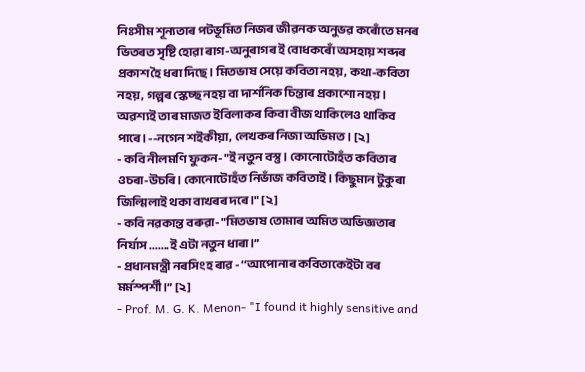নিঃসীম শূন্যতাৰ পটভূমিত নিজৰ জীৱনক অনুভৱ কৰোঁতে মনৰ ভিতৰত সৃষ্টি হোৱা ৰাগ-অনুৰাগৰ ই বোধকৰোঁ অসহায় শব্দৰ প্ৰকাশ হৈ ধৰা দিছে। মিতভাষ সেয়ে কবিতা নহয়, কথা-কবিতা নহয়, গল্পৰ স্কেচ্ছ নহয় বা দাৰ্শনিক চিন্তাৰ প্ৰকাশো নহয়। অৱশ্যই তাৰ মাজত ইবিলাকৰ কিবা বীজ থাকিলেও থাকিব পাৰে। --নগেন শইকীয়া, লেখকৰ নিজা অভিমত। [২]
- কবি নীলমণি ফুকন- "ই নতুন বস্তু। কোনোটোহঁত কবিতাৰ ওচৰা-উচৰি। কোনোটোহঁত নিভাঁজ কবিতাই। কিছুমান টুকুৰা জিল্মিলাই থকা বাখৰৰ দৰে।" [২]
- কবি নৱকান্ত বৰুৱা- "মিতভাষ তোমাৰ অমিত অভিজ্ঞতাৰ নিৰ্যাস .......ই এটা নতুন ধাৰা।”
- প্ৰধানমন্ত্ৰী নৰসিংহ ৰাৱ - ‘‘আপোনাৰ কবিতাকেইটা বৰ মৰ্মস্পৰ্শী।” [২]
- Prof. M. G. K. Menon- "I found it highly sensitive and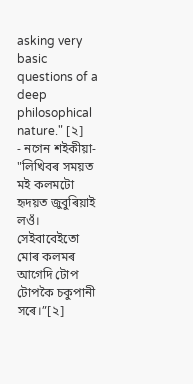asking very basic questions of a deep philosophical nature." [২]
- নগেন শইকীয়া- "লিখিবৰ সময়ত মই কলমটো হৃদয়ত জুবুৰিয়াই লওঁ। সেইবাবেইতো মোৰ কলমৰ আগেদি টোপ টোপকৈ চকুপানী সৰে।”[২]